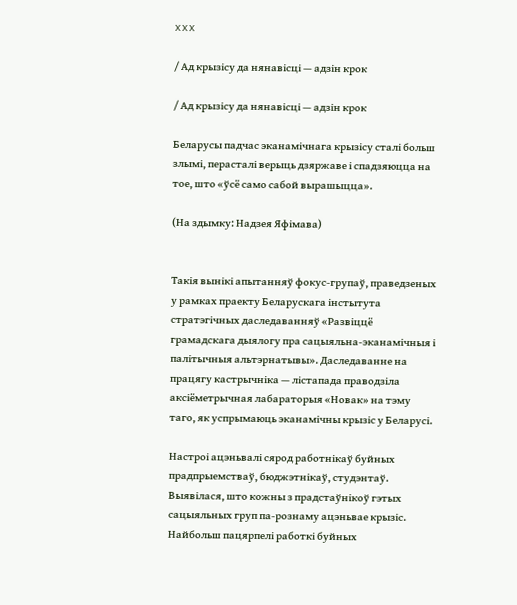xxx

/ Ад крызісу да нянавісці — адзін крок

/ Ад крызісу да нянавісці — адзін крок

Беларусы падчас эканамічнага крызісу сталі больш злымі, перасталі верыць дзяржаве і спадзяюцца на тое, што «ўсё само сабой вырашыцца».

(На здымку: Надзея Яфімава)


Такія вынікі апытанняў фокус-групаў, праведзеных у рамках праекту Беларускага інстытута стратэгічных даследаванняў «Развіццё грамадскага дыялогу пра сацыяльна-эканамічныя і палітычныя альтэрнатывы». Даследаванне на працягу кастрычніка — лістапада праводзіла аксіёметрычная лабараторыя «Новак» на тэму таго, як успрымаюць эканамічны крызіс у Беларусі.

Настроі ацэньвалі сярод работнікаў буйных прадпрыемстваў, бюджэтнікаў, студэнтаў. Выявілася, што кожны з прадстаўнікоў гэтых сацыяльных груп па-рознаму ацэньвае крызіс. Найбольш пацярпелі работкі буйных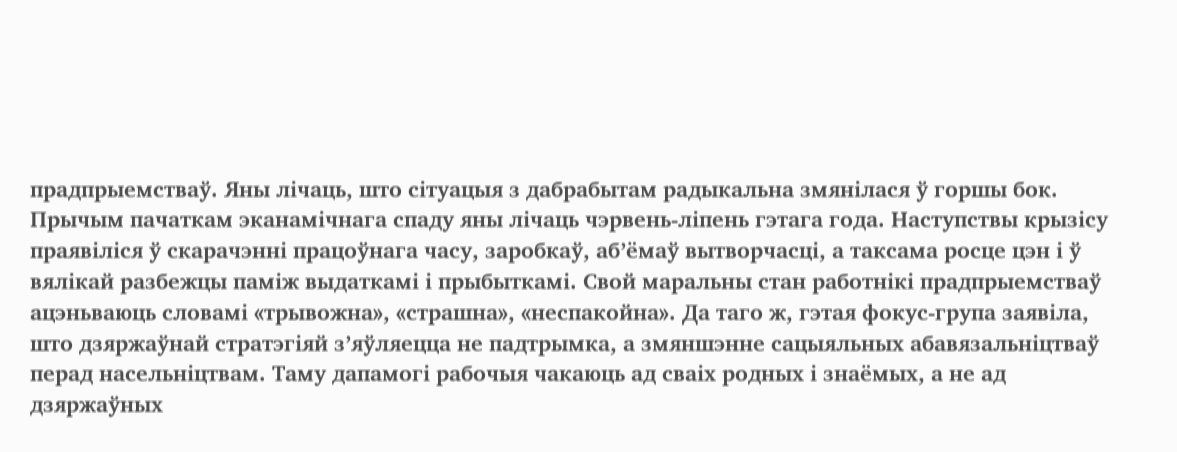прадпрыемстваў. Яны лічаць, што сітуацыя з дабрабытам радыкальна змянілася ў горшы бок. Прычым пачаткам эканамічнага спаду яны лічаць чэрвень-ліпень гэтага года. Наступствы крызісу праявіліся ў скарачэнні працоўнага часу, заробкаў, аб’ёмаў вытворчасці, а таксама росце цэн і ў вялікай разбежцы паміж выдаткамі і прыбыткамі. Свой маральны стан работнікі прадпрыемстваў ацэньваюць словамі «трывожна», «страшна», «неспакойна». Да таго ж, гэтая фокус-група заявіла, што дзяржаўнай стратэгіяй з’яўляецца не падтрымка, а змяншэнне сацыяльных абавязальніцтваў перад насельніцтвам. Таму дапамогі рабочыя чакаюць ад сваіх родных і знаёмых, а не ад дзяржаўных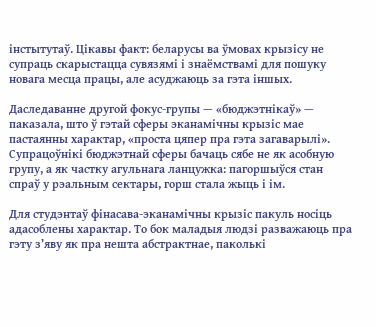інстытутаў. Цікавы факт: беларусы ва ўмовах крызісу не супраць скарыстацца сувязямі і знаёмствамі для пошуку новага месца працы, але асуджаюць за гэта іншых.

Даследаванне другой фокус-групы — «бюджэтнікаў» — паказала, што ў гэтай сферы эканамічны крызіс мае пастаянны характар, «проста цяпер пра гэта загаварылі». Супрацоўнікі бюджэтнай сферы бачаць сябе не як асобную групу, а як частку агульнага ланцужка: пагоршыўся стан спраў у рэальным сектары, горш стала жыць і ім.

Для студэнтаў фінасава-эканамічны крызіс пакуль носіць адасоблены характар. То бок маладыя людзі разважаюць пра гэту з’яву як пра нешта абстрактнае, паколькі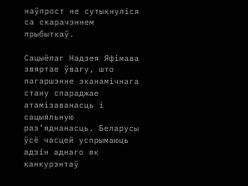наўпрост не сутыкнуліся са скарачэннем прыбыткаў.

Сацыёлаг Надзея Яфімава звяртае ўвагу, што пагаршэнне эканамічнага стану спараджае атамізаванасць і сацыяльную раз’яднанасць. Беларусы ўсё часцей успрымаюць адзін аднаго як канкурэнтаў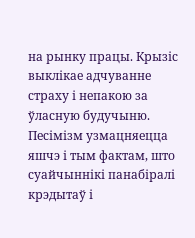на рынку працы. Крызіс выклікае адчуванне страху і непакою за ўласную будучыню. Песімізм узмацняецца яшчэ і тым фактам, што суайчыннікі панабіралі крэдытаў і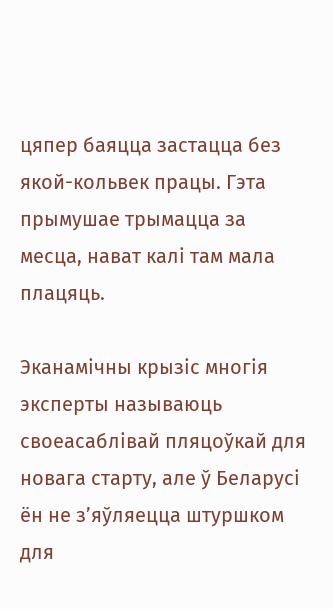цяпер баяцца застацца без якой-кольвек працы. Гэта прымушае трымацца за месца, нават калі там мала плацяць.

Эканамічны крызіс многія эксперты называюць своеасаблівай пляцоўкай для новага старту, але ў Беларусі ён не з’яўляецца штуршком для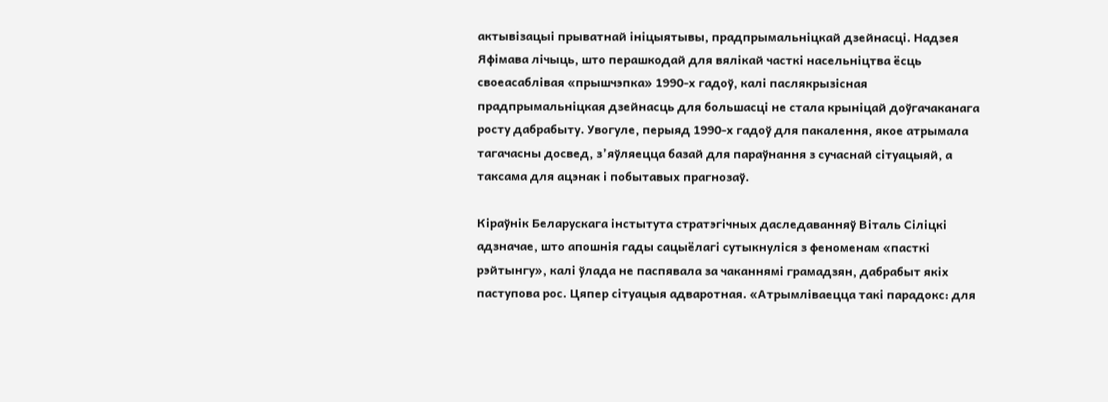актывізацыі прыватнай ініцыятывы, прадпрымальніцкай дзейнасці. Надзея Яфімава лічыць, што перашкодай для вялікай часткі насельніцтва ёсць своеасаблівая «прышчэпка» 1990-х гадоў, калі паслякрызісная прадпрымальніцкая дзейнасць для большасці не стала крыніцай доўгачаканага росту дабрабыту. Увогуле, перыяд 1990-х гадоў для пакалення, якое атрымала тагачасны досвед, з’яўляецца базай для параўнання з сучаснай сітуацыяй, а таксама для ацэнак і побытавых прагнозаў.

Кіраўнік Беларускага інстытута стратэгічных даследаванняў Віталь Сіліцкі адзначае, што апошнія гады сацыёлагі сутыкнуліся з феноменам «пасткі рэйтынгу», калі ўлада не паспявала за чаканнямі грамадзян, дабрабыт якіх паступова рос. Цяпер сітуацыя адваротная. «Атрымліваецца такі парадокс: для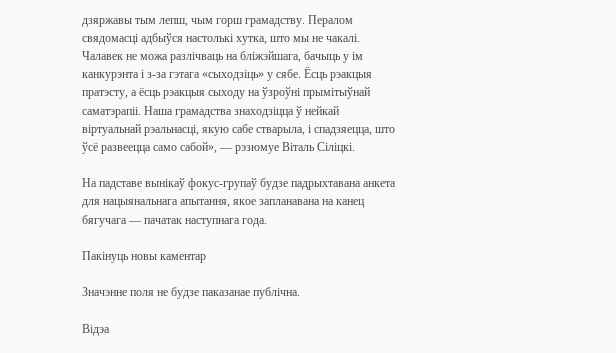дзяржавы тым лепш, чым горш грамадству. Пералом свядомасці адбыўся настолькі хутка, што мы не чакалі. Чалавек не можа разлічваць на бліжэйшага, бачыць у ім канкурэнта і з-за гэтага «сыходзіць» у сябе. Ёсць рэакцыя пратэсту, а ёсць рэакцыя сыходу на ўзроўні прымітыўнай саматэрапіі. Наша грамадства знаходзіцца ў нейкай віртуальнай рэальнасці, якую сабе стварыла, і спадзяецца, што ўсё развеецца само сабой», — рэзюмуе Віталь Сіліцкі.

На падставе вынікаў фокус-групаў будзе падрыхтавана анкета для нацыянальнага апытання, якое запланавана на канец бягучага — пачатак наступнага года.

Пакінуць новы каментар

Значэнне поля не будзе паказанае публічна.

Відэа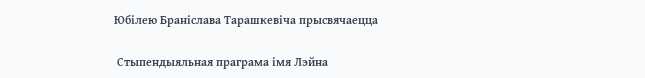Юбілею Браніслава Тарашкевіча прысвячаецца

 Стыпендыяльная праграма імя Лэйна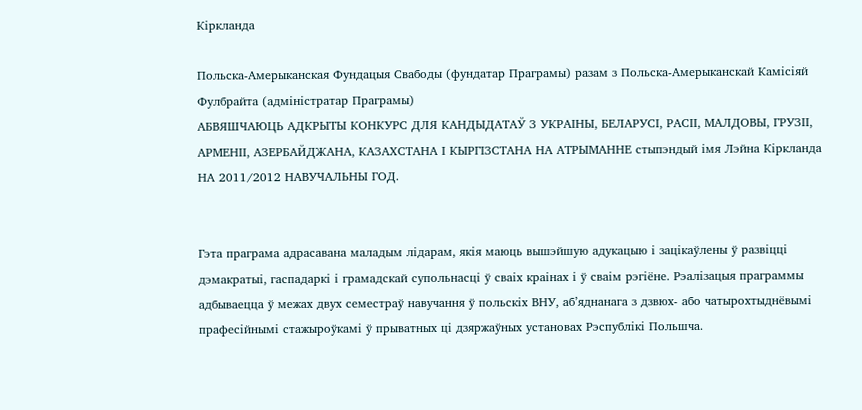Кіркланда

Польска-Амерыканская Фундацыя Свабоды (фундатар Праграмы) разам з Польска-Амерыканскай Камісіяй Фулбрайта (адміністратар Праграмы)
АБВЯШЧАЮЦЬ АДКРЫТЫ КОНКУРС ДЛЯ КАНДЫДАТАЎ З УКРАІНЫ, БЕЛАРУСІ, РАСІІ, МАЛДОВЫ, ГРУЗІІ, АРМЕНІІ, АЗЕРБАЙДЖАНА, КАЗАХСТАНА І КЫРГІЗСТАНА НА АТРЫМАННЕ стыпэндый імя Лэйна Кіркланда НА 2011/2012 НАВУЧАЛЬНЫ ГОД.


Гэта праграма адрасавана маладым лідарам, якія маюць вышэйшую адукацыю і зацікаўлены ў развіцці дэмакратыі, гаспадаркі і грамадскай супольнасці ў сваіх краінах і ў сваім рэгіёне. Рэалізацыя праграммы адбываецца ў межах двух семестраў навучання ў польскіх ВНУ, аб’яднанага з дзвюх- або чатырохтыднёвымі прафесійнымі стажыроўкамі ў прыватных ці дзяржаўных установах Рэспублікі Польшча.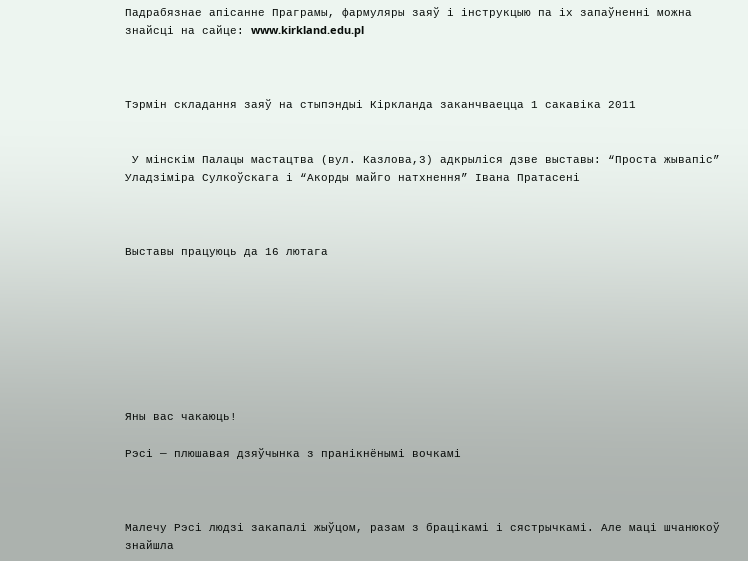Падрабязнае апісанне Праграмы, фармуляры заяў і інструкцыю па іх запаўненні можна знайсці на сайце: www.kirkland.edu.pl



Тэрмін складання заяў на стыпэндыі Кіркланда заканчваецца 1 сакавіка 2011


 У мінскім Палацы мастацтва (вул. Казлова,3) адкрыліся дзве выставы: “Проста жывапіс” Уладзіміра Сулкоўскага і “Акорды майго натхнення” Івана Пратасені



Выставы працуюць да 16 лютага








Яны вас чакаюць!

Рэсі — плюшавая дзяўчынка з пранікнёнымі вочкамі



Малечу Рэсі людзі закапалі жыўцом, разам з брацікамі і сястрычкамі. Але маці шчанюкоў знайшла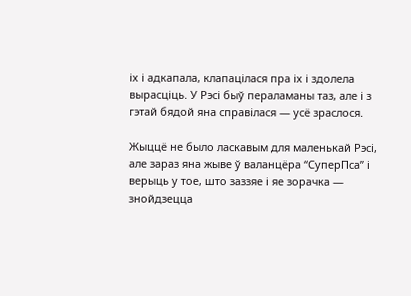іх і адкапала, клапацілася пра іх і здолела вырасціць. У Рэсі быў пераламаны таз, але і з гэтай бядой яна справілася — усё зраслося.

Жыццё не было ласкавым для маленькай Рэсі, але зараз яна жыве ў валанцёра “СуперПса” і верыць у тое, што заззяе і яе зорачка — знойдзецца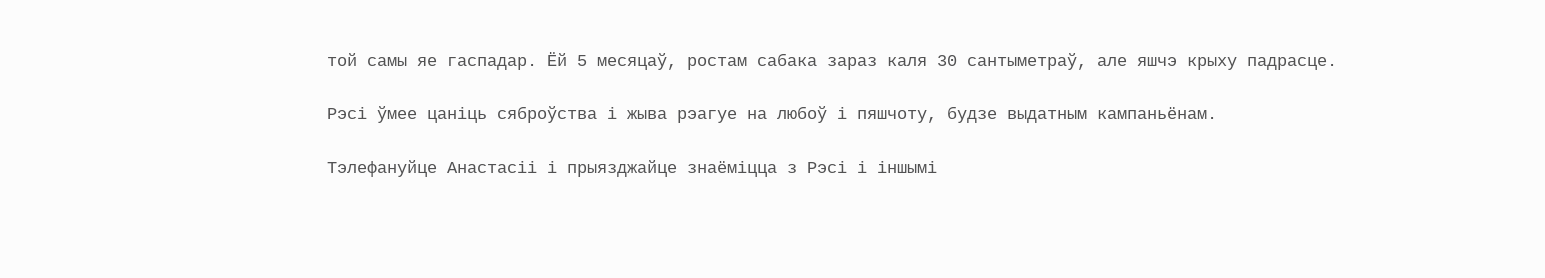той самы яе гаспадар. Ёй 5 месяцаў, ростам сабака зараз каля 30 сантыметраў, але яшчэ крыху падрасце.

Рэсі ўмее цаніць сяброўства і жыва рэагуе на любоў і пяшчоту, будзе выдатным кампаньёнам.

Тэлефануйце Анастасіі і прыязджайце знаёміцца з Рэсі і іншымі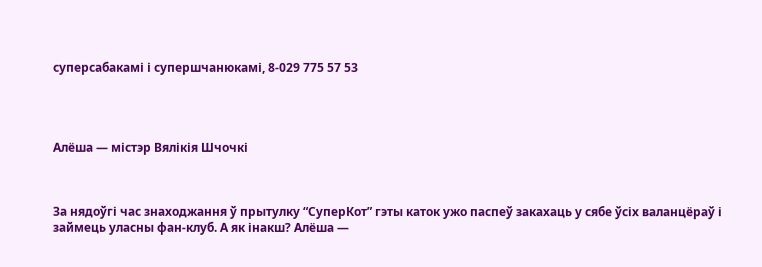суперсабакамі і супершчанюкамі, 8-029 775 57 53




Алёша — містэр Вялікія Шчочкі



За нядоўгі час знаходжання ў прытулку “СуперКот” гэты каток ужо паспеў закахаць у сябе ўсіх валанцёраў і займець уласны фан-клуб. А як інакш? Алёша —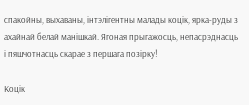спакойны, выхаваны, інтэлігентны малады коцік, ярка-руды з ахайнай белай манішкай. Ягоная прыгажосць, непасрэднасць і пяшчотнасць скарае з першага позірку!

Коцік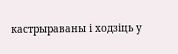кастрыраваны і ходзіць у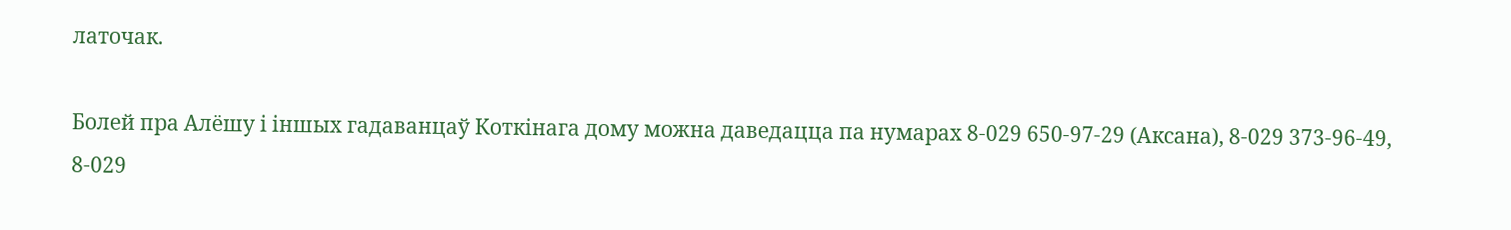латочак.

Болей пра Алёшу і іншых гадаванцаў Коткінага дому можна даведацца па нумарах 8-029 650-97-29 (Аксана), 8-029 373-96-49, 8-029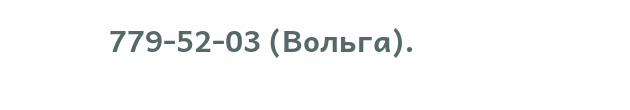779-52-03 (Вольга).